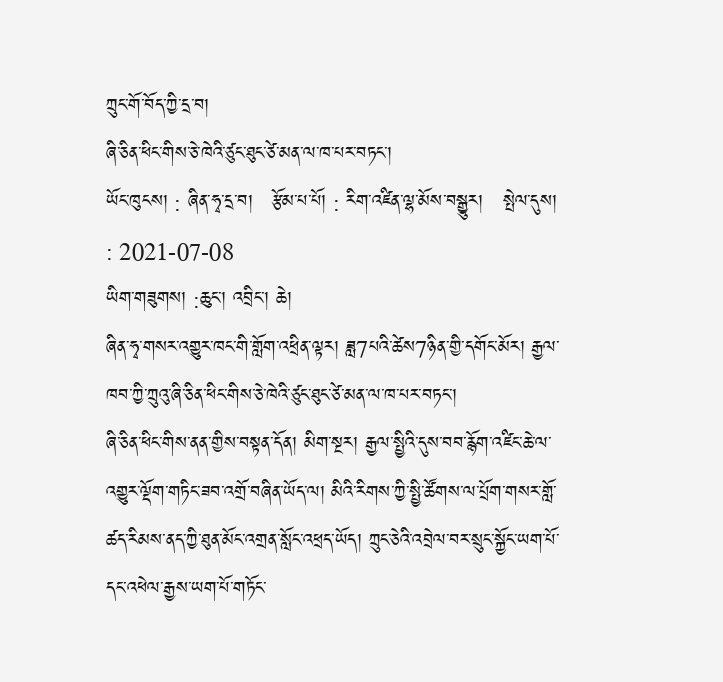ཀྲུང་གོ་བོད་ཀྱི་དྲ་བ།
ཞི་ཅིན་ཕིང་གིས་ཅེ་ཁེའི་ཙུང་ཐུང་ཙེ་མན་ལ་ཁ་པར་བཏང་།
ཡོང་ཁུངས། : ཞིན་ཧྭ་དྲ་བ།   རྩོམ་པ་པོ། : རིག་འཛིན་ལྷ་མོས་བསྒྱུར།   སྤེལ་དུས། : 2021-07-08
ཡིག་གཟུགས། :ཆུང་། འབྲིང་། ཆེ།
ཞིན་ཧྭ་གསར་འགྱུར་ཁང་གི་གློག་འཕྲིན་ལྟར། ཟླ7པའི་ཚེས7ཉིན་གྱི་དགོང་མོར། རྒྱལ་ཁབ་ཀྱི་ཀྲུའུ་ཞི་ཅིན་ཕིང་གིས་ཅེ་ཁེའི་ཙུང་ཐུང་ཙེ་མན་ལ་ཁ་པར་བཏང་།
ཞི་ཅིན་ཕིང་གིས་ནན་གྱིས་བསྟན་དོན། མིག་སྔར། རྒྱལ་སྤྱིའི་དུས་བབ་རྙོག་འཛིང་ཆེ་ལ་འགྱུར་ལྡོག་གཏིང་ཟབ་འགྲོ་བཞིན་ཡོད་ལ། མིའི་རིགས་ཀྱི་སྤྱི་ཚོགས་ལ་པྲོག་གསར་གློ་ཚད་རིམས་ནད་ཀྱི་ཐུན་མོང་འགྲན་སློང་འཕྲད་ཡོད། ཀྲུང་ཅེའི་འབྲེལ་བར་སྲུང་སྐྱོང་ཡག་པོ་དང་འཕེལ་རྒྱས་ཡག་པོ་གཏོང་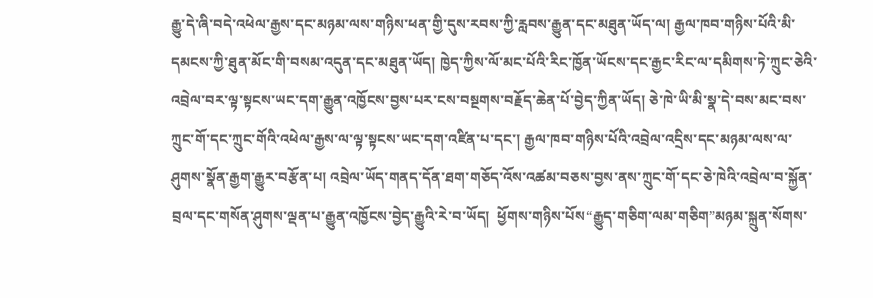རྒྱུ་དེ་ཞི་བདེ་འཕེལ་རྒྱས་དང་མཉམ་ལས་གཉིས་ཕན་གྱི་དུས་རབས་ཀྱི་རླབས་རྒྱུན་དང་མཐུན་ཡོད་ལ། རྒྱལ་ཁབ་གཉིས་པོའི་མི་དམངས་ཀྱི་ཐུན་མོང་གི་བསམ་འདུན་དང་མཐུན་ཡོད། ཁྱེད་ཀྱིས་ལོ་མང་པོའི་རིང་ཁྱོན་ཡོངས་དང་རྒྱང་རིང་ལ་དམིགས་ཏེ་ཀྲུང་ཅེའི་འབྲེལ་བར་ལྟ་སྟངས་ཡང་དག་རྒྱུན་འཁྱོངས་བྱས་པར་ངས་བསྔགས་བརྗོད་ཆེན་པོ་བྱེད་ཀྱིན་ཡོད། ཅེ་ཁེ་ཡི་མི་སྣ་དེ་བས་མང་བས་ཀྲུང་གོ་དང་ཀྲུང་གོའི་འཕེལ་རྒྱས་ལ་ལྟ་སྟངས་ཡང་དག་འཛིན་པ་དང་། རྒྱལ་ཁབ་གཉིས་པོའི་འབྲེལ་འདྲིས་དང་མཉམ་ལས་ལ་ཤུགས་སྣོན་རྒྱག་རྒྱུར་བརྩོན་པ། འབྲེལ་ཡོད་གནད་དོན་ཐག་གཅོད་འོས་འཚམ་བཅས་བྱས་ནས་ཀྲུང་གོ་དང་ཅེ་ཁེའི་འབྲེལ་བ་སྐྱོན་བྲལ་དང་གསོན་ཤུགས་ལྡན་པ་རྒྱུན་འཁྱོངས་བྱེད་རྒྱུའི་རེ་བ་ཡོད།  ཕྱོགས་གཉིས་པོས“རྒྱུད་གཅིག་ལམ་གཅིག”མཉམ་སྐྲུན་སོགས་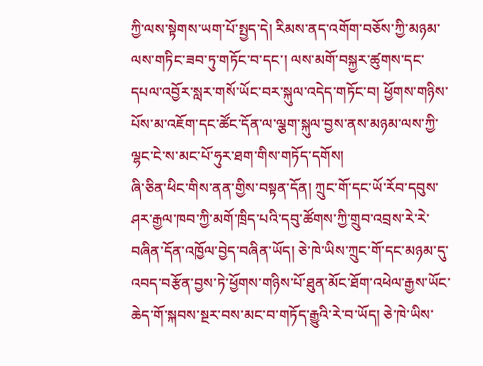ཀྱི་ལས་སྟེགས་ཡག་པོ་སྤྱད་དེ། རིམས་ནད་འགོག་བཅོས་ཀྱི་མཉམ་ལས་གཏིང་ཟབ་ཏུ་གཏོང་བ་དང་། ལས་མགོ་བསྐྱར་ཚུགས་དང་དཔལ་འབྱོར་སླར་གསོ་ཡོང་བར་སྐུལ་འདེད་གཏོང་བ། ཕྱོགས་གཉིས་པོས་མ་འཇོག་དང་ཚོང་དོན་ལ་ལྕག་སྐུལ་བྱས་ནས་མཉམ་ལས་ཀྱི་ལྷང་ངེ་ས་མང་པོ་ཧུར་ཐག་གིས་གཏོད་དགོས།
ཞི་ཅིན་ཕིང་གིས་ནན་གྱིས་བསྟན་དོན། ཀྲུང་གོ་དང་ཡོ་རོབ་དབུས་ཤར་རྒྱལ་ཁབ་ཀྱི་མགོ་ཁྲིད་པའི་དབུ་ཚོགས་ཀྱི་གྲུབ་འབྲས་རེ་རེ་བཞིན་དོན་འཁྱོལ་བྱེད་བཞིན་ཡོད། ཅེ་ཁེ་ཡིས་ཀྲུང་གོ་དང་མཉམ་དུ་འབད་བརྩོན་བྱས་ཏེ་ཕྱོགས་གཉིས་པོ་ཐུན་མོང་ཐོག་འཕེལ་རྒྱས་ཡོང་ཆེད་གོ་སྐབས་སྔར་བས་མང་བ་གཏོད་རྒྱུའི་རེ་བ་ཡོད། ཅེ་ཁེ་ཡིས་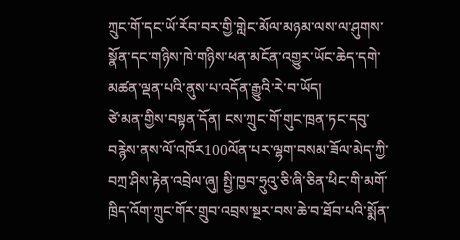ཀྲུང་གོ་དང་ཡོ་རོབ་བར་གྱི་གླེང་མོལ་མཉམ་ལས་ལ་ཤུགས་སྣོན་དང་གཉིས་ཁེ་གཉིས་ཕན་མངོན་འགྱུར་ཡོང་ཆེད་དགེ་མཚན་ལྡན་པའི་ནུས་པ་འདོན་རྒྱུའི་རེ་བ་ཡོད།
ཙེ་མན་གྱིས་བསྟན་དོན། ངས་ཀྲུང་གོ་གུང་ཁྲན་ཏང་དབུ་བརྙེས་ནས་ལོ་འཁོར100ལོན་པར་ལྷག་བསམ་ཟོལ་མེད་ཀྱི་བཀྲ་ཤིས་རྟེན་འབྲེལ་ཞུ། སྤྱི་ཁྱབ་ཧྲུའུ་ཅི་ཞི་ཅིན་ཕིང་གི་མགོ་ཁྲིད་འོག་ཀྲུང་གོར་གྲུབ་འབྲས་སྔར་བས་ཆེ་བ་ཐོབ་པའི་སྨོན་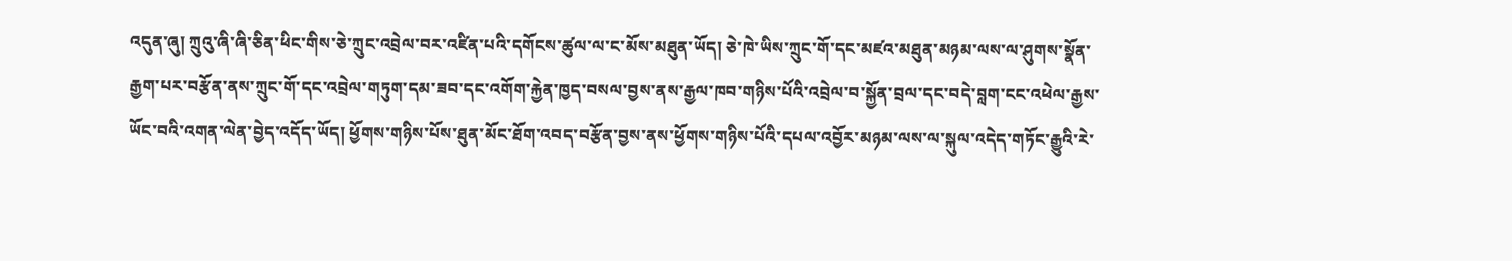འདུན་ཞུ། ཀྲུའུ་ཞི་ཞི་ཅིན་ཕིང་གིས་ཅེ་ཀྲུང་འབྲེལ་བར་འཛིན་པའི་དགོངས་ཚུལ་ལ་ང་མོས་མཐུན་ཡོད། ཅེ་ཁེ་ཡིས་ཀྲུང་གོ་དང་མཛའ་མཐུན་མཉམ་ལས་ལ་ཤུགས་སྣོན་རྒྱག་པར་བརྩོན་ནས་ཀྲུང་གོ་དང་འབྲེལ་གཏུག་དམ་ཟབ་དང་འགོག་རྐྱེན་ཁྱད་བསལ་བྱས་ནས་རྒྱལ་ཁབ་གཉིས་པོའི་འབྲེལ་བ་སྐྱོན་བྲལ་དང་བདེ་བླག་ངང་འཕེལ་རྒྱས་ཡོང་བའི་འགན་ལེན་བྱེད་འདོད་ཡོད། ཕྱོགས་གཉིས་པོས་ཐུན་མོང་ཐོག་འབད་བརྩོན་བྱས་ནས་ཕྱོགས་གཉིས་པོའི་དཔལ་འབྱོར་མཉམ་ལས་ལ་སྐུལ་འདེད་གཏོང་རྒྱུའི་རེ་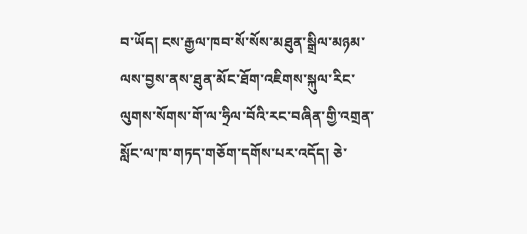བ་ཡོད། ངས་རྒྱལ་ཁབ་སོ་སོས་མཐུན་སྒྲིལ་མཉམ་ལས་བྱས་ནས་ཐུན་མོང་ཐོག་འཇིགས་སྐུལ་རིང་ལུགས་སོགས་གོ་ལ་ཧྲིལ་བོའི་རང་བཞིན་གྱི་འགྲན་སློང་ལ་ཁ་གཏད་གཅོག་དགོས་པར་འདོད། ཅེ་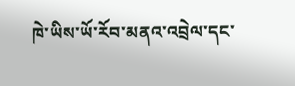ཁེ་ཡིས་ཡོ་རོབ་མནའ་འབྲེལ་དང་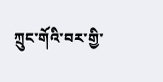ཀྲུང་གོའི་བར་གྱི་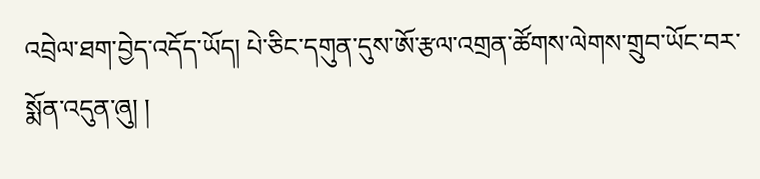འབྲེལ་ཐག་བྱེད་འདོད་ཡོད། པེ་ཅིང་དགུན་དུས་ཨོ་རྩལ་འགྲན་ཚོགས་ལེགས་གྲུབ་ཡོང་བར་སྨོན་འདུན་ཞུ། །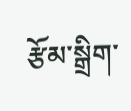རྩོམ་སྒྲིག་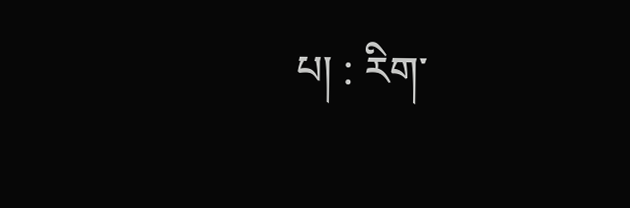པ། : རིག་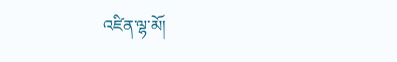འཛིན་ལྷ་མོ།